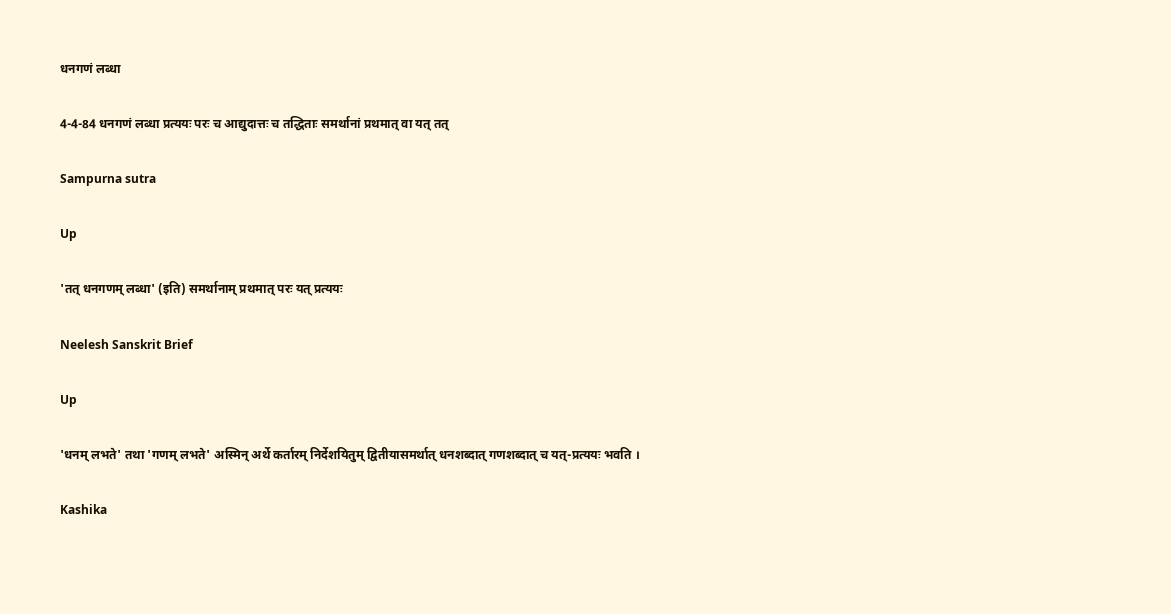धनगणं लब्धा

4-4-84 धनगणं लब्धा प्रत्ययः परः च आद्युदात्तः च तद्धिताः समर्थानां प्रथमात् वा यत् तत्

Sampurna sutra

Up

'तत् धनगणम् लब्धा' (इति) समर्थानाम् प्रथमात् परः यत् प्रत्ययः

Neelesh Sanskrit Brief

Up

'धनम् लभते' तथा 'गणम् लभते' अस्मिन् अर्थे कर्तारम् निर्देशयितुम् द्वितीयासमर्थात् धनशब्दात् गणशब्दात् च यत्-प्रत्ययः भवति ।

Kashika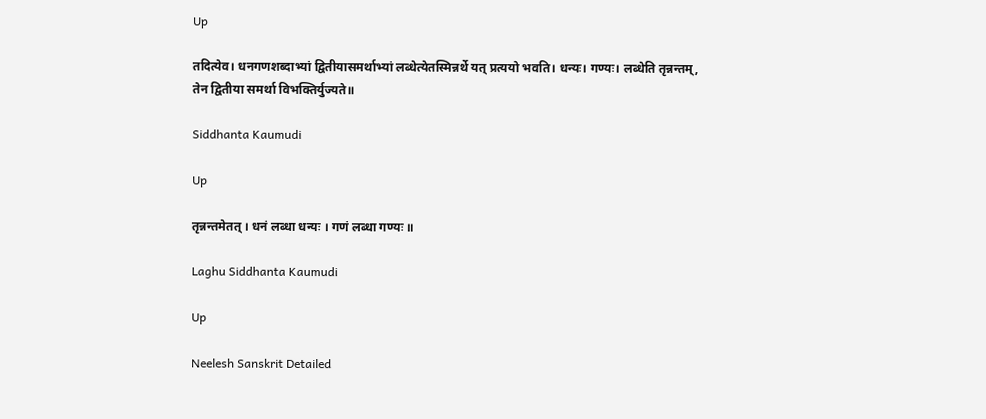Up

तदित्येव। धनगणशब्दाभ्यां द्वितीयासमर्थाभ्यां लब्धेत्येतस्मिन्नर्थे यत् प्रत्ययो भवति। धन्यः। गण्यः। लब्धेति तृन्नन्तम्, तेन द्वितीया समर्था विभक्तिर्युज्यते॥

Siddhanta Kaumudi

Up

तृन्नन्तमेतत् । धनं लब्धा धन्यः । गणं लब्धा गण्यः ॥

Laghu Siddhanta Kaumudi

Up

Neelesh Sanskrit Detailed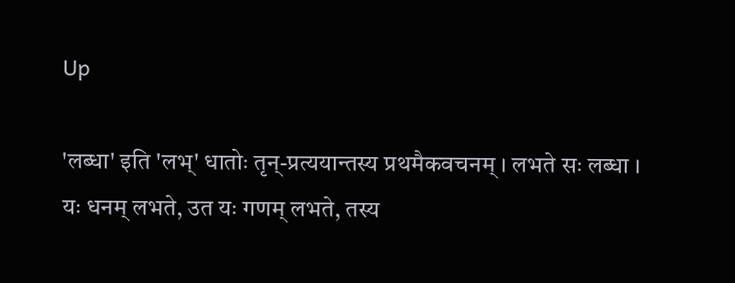Up

'लब्धा' इति 'लभ्' धातोः तृन्-प्रत्ययान्तस्य प्रथमैकवचनम् । लभते सः लब्धा । यः धनम् लभते, उत यः गणम् लभते, तस्य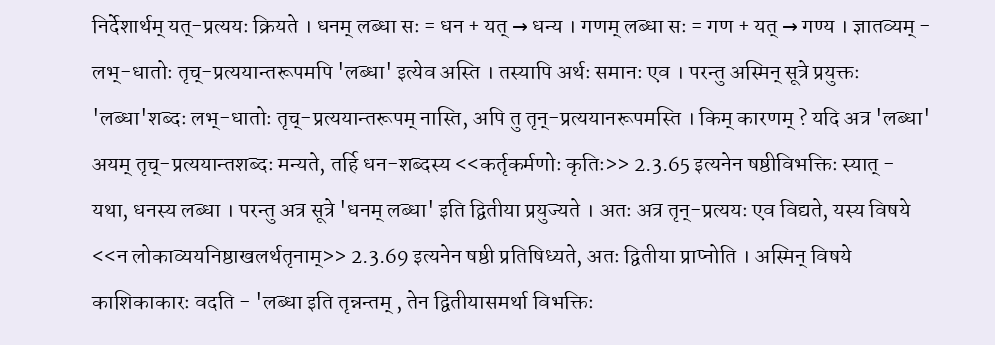निर्देशार्थम् यत्-प्रत्ययः क्रियते । धनम् लब्धा सः = धन + यत् → धन्य । गणम् लब्धा सः = गण + यत् → गण्य । ज्ञातव्यम् - लभ्-धातोः तृच्-प्रत्ययान्तरूपमपि 'लब्धा' इत्येव अस्ति । तस्यापि अर्थः समानः एव । परन्तु अस्मिन् सूत्रे प्रयुक्तः 'लब्धा'शब्दः लभ्-धातोः तृच्-प्रत्ययान्तरूपम् नास्ति, अपि तु तृन्-प्रत्ययानरूपमस्ति । किम् कारणम् ? यदि अत्र 'लब्धा' अयम् तृच्-प्रत्ययान्तशब्दः मन्यते, तर्हि धन-शब्दस्य <<कर्तृकर्मणोः कृतिः>> 2.3.65 इत्यनेन षष्ठीविभक्तिः स्यात् - यथा, धनस्य लब्धा । परन्तु अत्र सूत्रे 'धनम् लब्धा' इति द्वितीया प्रयुज्यते । अतः अत्र तृन्-प्रत्ययः एव विद्यते, यस्य विषये <<न लोकाव्ययनिष्ठाखलर्थतृनाम्>> 2.3.69 इत्यनेन षष्ठी प्रतिषिध्यते, अतः द्वितीया प्राप्नोति । अस्मिन् विषये काशिकाकारः वदति - 'लब्धा इति तृन्नन्तम् , तेन द्वितीयासमर्था विभक्तिः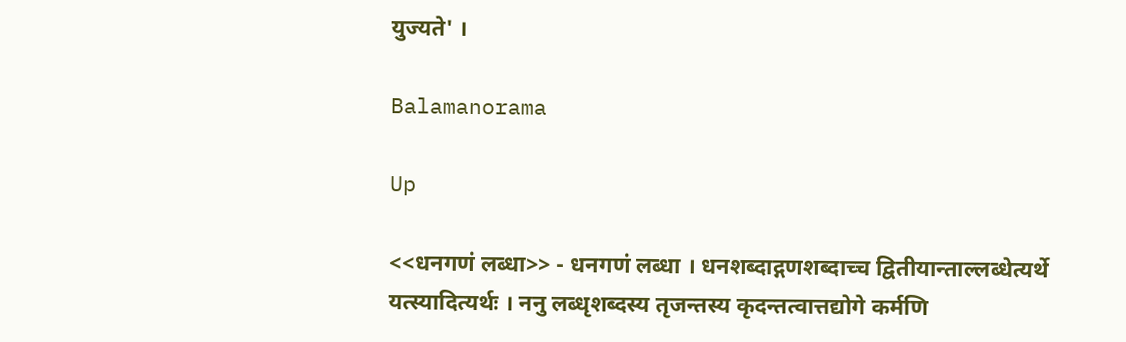युज्यते' ।

Balamanorama

Up

<<धनगणं लब्धा>> - धनगणं लब्धा । धनशब्दाद्गणशब्दाच्च द्वितीयान्ताल्लब्धेत्यर्थे यत्स्यादित्यर्थः । ननु लब्धृशब्दस्य तृजन्तस्य कृदन्तत्वात्तद्योगे कर्मणि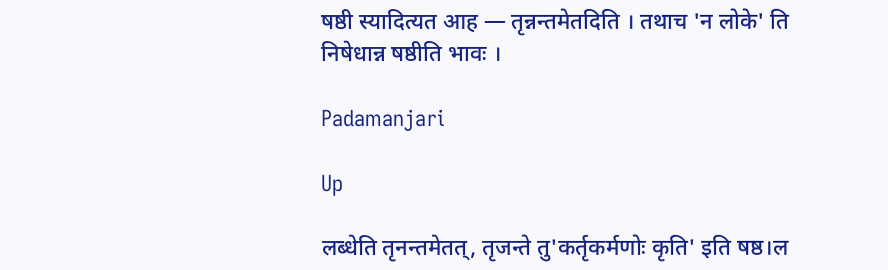षष्ठी स्यादित्यत आह — तृन्नन्तमेतदिति । तथाच 'न लोके' ति निषेधान्न षष्ठीति भावः ।

Padamanjari

Up

लब्धेति तृनन्तमेतत्, तृजन्ते तु'कर्तृकर्मणोः कृति' इति षष्ठ।ल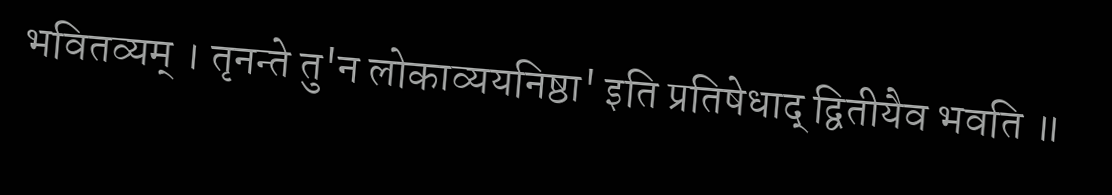भवितव्यम् । तृनन्ते तु'न लोकाव्ययनिष्ठा' इति प्रतिषेधाद् द्वितीयैव भवति ॥